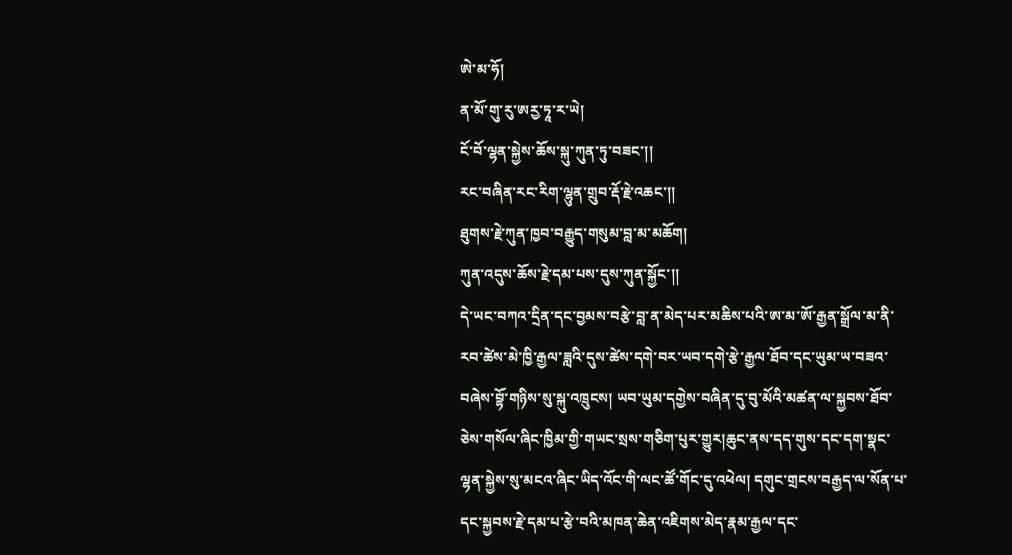ཨེ་མ་ཧོ།
ན་མོ་གུ་རུ་ཨརྱ་ཏཱ་ར་ཡེ།
ངོ་བོ་ལྷན་སྐྱེས་ཆོས་སྐུ་ཀུན་ཏུ་བཟང་།།
རང་བཞིན་རང་རིག་ལྷུན་གྲུབ་རྡོ་རྗེ་འཆང་།།
ཐུགས་རྗེ་ཀུན་ཁྱབ་བརྒྱུད་གསུམ་བླ་མ་མཆོག།
ཀུན་འདུས་ཆོས་རྗེ་དམ་པས་དུས་ཀུན་སྐྱོང་།།
དེ་ཡང་བཀའ་དྲིན་དང་བྱམས་བརྩེ་བླ་ན་མེད་པར་མཆིས་པའི་ཨ་མ་ཨོ་རྒྱན་སྒྲོལ་མ་ནི་རབ་ཚེས་མེ་ཁྱི་རྒྱལ་ཟླའི་དུས་ཚེས་དགེ་བར་ཡབ་དགེ་རྩེ་རྒྱལ་ཐོབ་དང་ཡུམ་ཡ་བཟའ་བཞེས་བྷོ་གཉིས་སུ་སྐུ་འཁྲུངས། ཡབ་ཡུམ་དགྱེས་བཞིན་དུ་བུ་མོའི་མཚན་ལ་སྐྱབས་ཐོབ་ཅེས་གསོལ་ཞིང་ཁྱིམ་གྱི་གཡང་སྲས་གཅིག་པུར་གྱུར།ཆུང་ནས་དད་གུས་དང་དག་སྣང་ལྷན་སྐྱེས་སུ་མངའ་ཞིང་ཡིད་འོང་གི་ལང་ཚོ་གོང་དུ་འཕེལ། དགུང་གྲངས་བརྒྱད་ལ་སོན་པ་དང་སྐྱབས་རྗེ་དམ་པ་རྩེ་བའི་མཁན་ཆེན་འཇིགས་མེད་རྣམ་རྒྱལ་དང་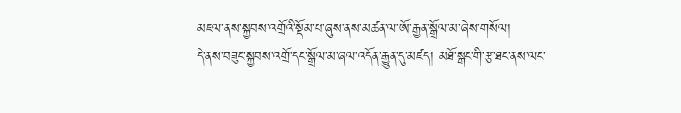མཇལ་ནས་སྐྱབས་འགྲོའི་སྡོམ་པ་ཞུས་ནས་མཚན་ལ་ཨོ་རྒྱན་སྒྲོལ་མ་ཞེས་གསོལ།
དེ་ནས་བཟུང་སྐྱབས་འགྲོ་དང་སྒྲོལ་མ་ཞལ་འདོན་རྒྱུན་དུ་མཛད། མཐོ་སྒང་གི་རྩ་ཐང་ནས་ལང་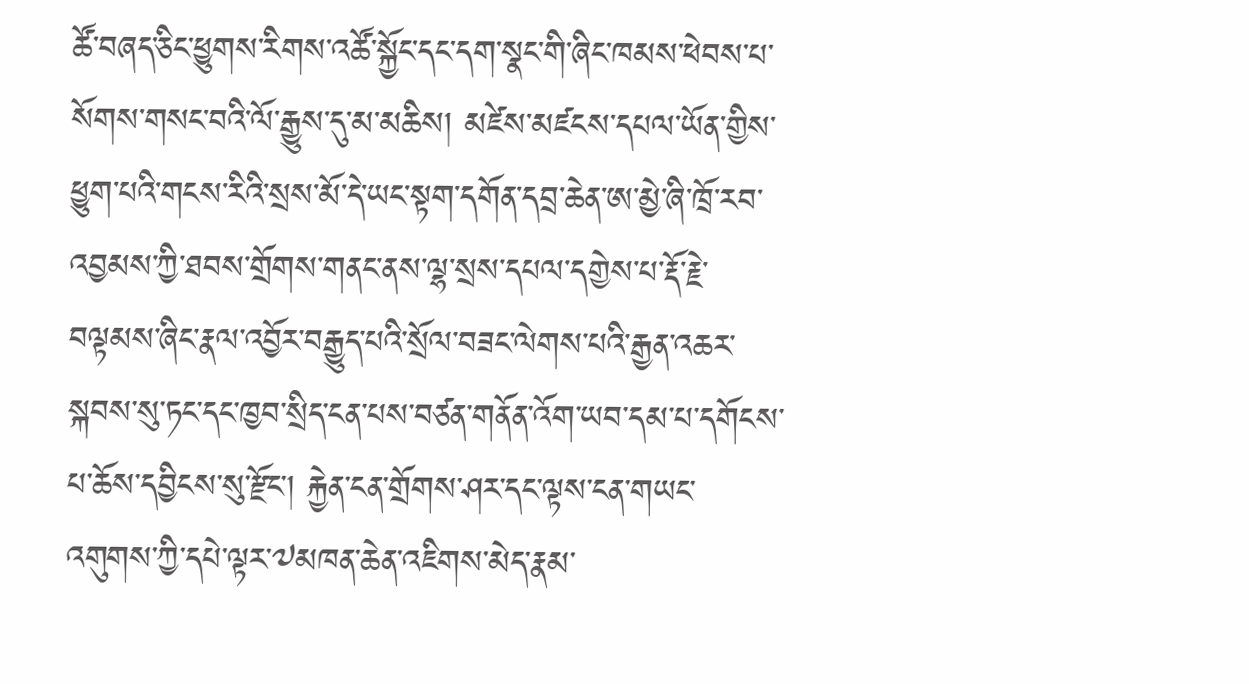ཚོ་བཞད་ཅིང་ཕྱུགས་རིགས་འཚོ་སྐྱོང་དང་དག་སྣང་གི་ཞིང་ཁམས་ཕེབས་པ་སོགས་གསང་བའི་ལོ་རྒྱུས་དུ་མ་མཆིས། མཛེས་མཛངས་དཔལ་ཡོན་གྱིས་ཕྱུག་པའི་གངས་རིའི་སྲས་མོ་དེ་ཡང་སྟག་དགོན་དབྲ་ཆེན་ཨ་མྱེ་ཞི་ཁྲོ་རབ་འབྱམས་ཀྱི་ཐབས་གྲོགས་གནང་ནས་ལྷ་སྲས་དཔལ་དགྱེས་པ་རྡོ་རྗེ་བལྟམས་ཞིང་རྣལ་འབྱོར་བརྒྱུད་པའི་སྲོལ་བཟང་ལེགས་པའི་རྒྱན་འཆར་སྐབས་སུ་ཏང་དང་ཁྱབ་སྲིད་ངན་པས་བཙན་གནོན་འོག་ཡབ་དམ་པ་དགོངས་པ་ཆོས་དབྱིངས་སུ་རྫོང་། རྐྱེན་ངན་གྲོགས་ཤར་དང་ལྟས་ངན་གཡང་འགུགས་ཀྱི་དཔེ་ལྟར་༧མཁན་ཆེན་འཇིགས་མེད་རྣམ་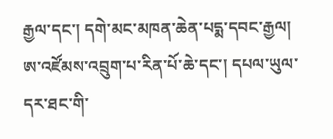རྒྱལ་དང་། དགེ་མང་མཁན་ཆེན་པདྨ་དབང་རྒྱལ། ཨ་འཛོམས་འབྲུག་པ་རིན་པོ་ཆེ་དང་། དཔལ་ཡུལ་དར་ཐང་གི་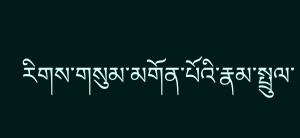རིགས་གསུམ་མགོན་པོའི་རྣམ་སྤྲུལ་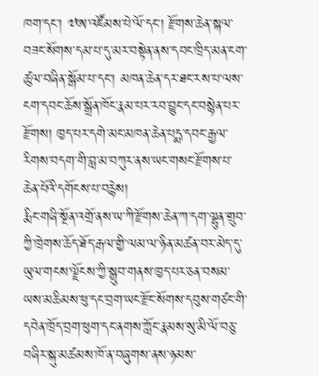ཁག་དང་། ༧ཨ་འཛོམས་པེ་ལོ་དང་། རྫོགས་ཆེན་སྐལ་བཟང་སོགས་དམ་པ་དུ་མར་བསྟེན་ནས་དབང་ཁྲིད་མན་ངག་ཚུལ་བཞིན་སྒོམ་པ་དང་། མཁན་ཆེན་དར་ཐང་རས་པ་ལས་ངག་དབང་ཆོས་སྒྲོན་ཁོང་རྣམ་པར་རབ་བྱུང་དང་བསྙེན་པར་རྫོགས། ཁྱད་པར་དགེ་མང་མཁན་ཆེན་པདྨ་དབང་རྒྱལ་རིགས་བདག་གི་བླ་མ་བཀུར་ནས་ཡང་གསང་རྫོགས་པ་ཆེན་པོའི་དགོངས་པ་བརྙེས།
རྨིང་གཞི་སྔོན་འགྲོ་ནས་ཡ་ཀི་རྫོགས་ཆེན་ཀ་དག་ལྷུན་གྲུབ་ཀྱི་ཁྲེགས་ཆོད་ཐོད་རྒལ་གྱི་ལམ་ལ་ཉིན་མཚན་བར་མེད་དུ་ཡུལ་གངས་ལྗོངས་ཀྱི་སྒྲུབ་གནས་ཁྱད་པར་ཅན་བསམ་ཡས་མཆིམས་ཕུ་དང་བྲག་ཡང་རྫོང་སོགས་དབུས་གཙང་གི་དབེན་ཁྲོད་བྲག་ཕུག་དང་ནགས་ཀློང་རྣམས་སུ་མི་ལོ་བཅུ་བཞིར་སྐུ་མཚམས་ཁོ་ན་བཞུགས་ནས་ཉམས་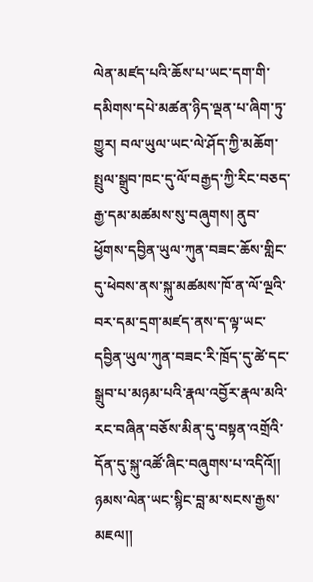ལེན་མཛད་པའི་ཆོས་པ་ཡང་དག་གི་དམིགས་དཔེ་མཚན་ཉིད་ལྡན་པ་ཞིག་ཏུ་གྱུར། བལ་ཡུལ་ཡང་ལེ་ཤོད་ཀྱི་མཆོག་སྤྲུལ་སྒྲུབ་ཁང་དུ་ལོ་བརྒྱད་ཀྱི་རིང་བཅད་རྒྱ་དམ་མཚམས་སུ་བཞུགས། ནུབ་ཕྱོགས་དབྱིན་ཡུལ་ཀུན་བཟང་ཆོས་གླིང་དུ་ཕེབས་ནས་སྐུ་མཚམས་ཁོ་ན་ལོ་ལྔའི་བར་དམ་དྲག་མཛད་ནས་ད་ལྟ་ཡང་དབྱིན་ཡུལ་ཀུན་བཟང་རི་ཁྲོད་དུ་ཚེ་དང་སྒྲུབ་པ་མཉམ་པའི་རྣལ་འབྱོར་རྣལ་མའི་རང་བཞིན་བཅོས་མིན་དུ་བསྟན་འགྲོའི་དོན་དུ་སྐུ་འཚོ་ཞིང་བཞུགས་པ་འདིའོ།།
ཉམས་ལེན་ཡང་སྙིང་བླ་མ་སངས་རྒྱས་མཇལ།།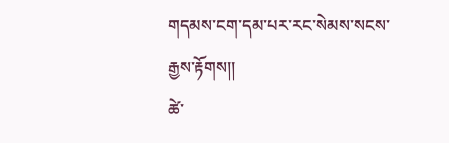གདམས་ངག་དམ་པར་རང་སེམས་སངས་རྒྱས་རྟོགས།།
ཚེ་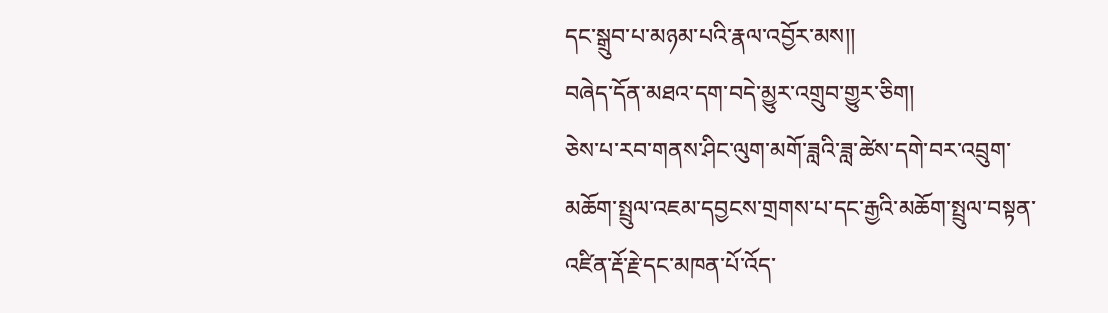དང་སྒྲུབ་པ་མཉམ་པའི་རྣལ་འབྱོར་མས།།
བཞེད་དོན་མཐའ་དག་བདེ་མྱུར་འགྲུབ་གྱུར་ཅིག།
ཅེས་པ་རབ་གནས་ཤིང་ལུག་མགོ་ཟླའི་ཟླ་ཚེས་དགེ་བར་འབྲུག་མཆོག་སྤྲུལ་འཇམ་དབྱངས་གྲགས་པ་དང་རྒྱའི་མཆོག་སྤྲུལ་བསྟན་འཛིན་རྡོ་རྗེ་དང་མཁན་པོ་འོད་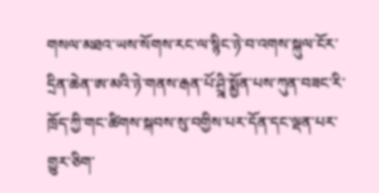གསལ་མཐའ་ཡས་སོགས་རང་ལ་སྙིང་ཉེ་བ་འགས་སྐུལ་ངོར་དྲིན་ཆེན་ཨ་མའི་ཉེ་གནས་རྒན་པོ་ཤྲྰི་སྨྱོན་པས་ཀུན་བཟང་རི་ཁྲོད་ཀྱི་གང་ཚིགས་སྐབས་སུ་བགྱིས་པར་དོན་དང་ལྡན་པར་གྱུར་ཅིག་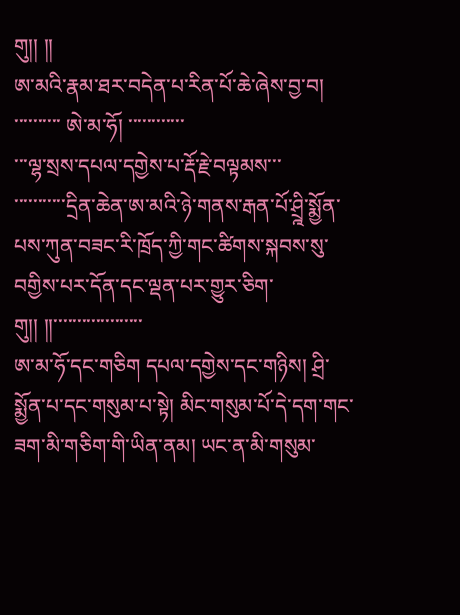གུ།། །།
ཨ་མའི་རྣམ་ཐར་བདེན་པ་རིན་པོ་ཆེ་ཞེས་བྱ་བ།
་་་་་་་་་་ ཨེ་མ་ཧོ། ་་་་་་་་་་་་
་་་ལྷ་སྲས་དཔལ་དགྱེས་པ་རྡོ་རྗེ་བལྟམས་་་
་་་་་་་་་་་དྲིན་ཆེན་ཨ་མའི་ཉེ་གནས་རྒན་པོ་ཤྲྰི་སྨྱོན་པས་ཀུན་བཟང་རི་ཁྲོད་ཀྱི་གང་ཚིགས་སྐབས་སུ་བགྱིས་པར་དོན་དང་ལྡན་པར་གྱུར་ཅིག་གུ།། །།་་་་་་་་་་་་་་་་་་་
ཨ་མ་ཧོ་དང་གཅིག དཔལ་དགྱེས་དང་གཉིས། ཤྲི་སྨྱོན་པ་དང་གསུམ་པ་སྟེ། མིང་གསུམ་པོ་དེ་དག་གང་ཟག་མི་གཅིག་གི་ཡིན་ནམ། ཡང་ན་མི་གསུམ་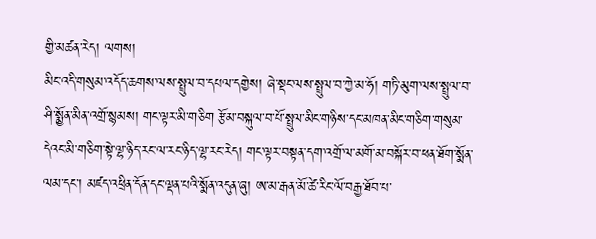གྱི་མཚན་རེད། ལགས།
མིང་འདི་གསུམ་འདོད་ཆགས་ལས་སྤྲུལ་བ་དཔལ་དགྱེས། ཞེ་སྡང་ལས་སྤྲུལ་བ་ཀྱེ་མ་ཧོ། གཏི་མུག་ལས་སྤྲུལ་བ་ཤི་སྨྱོན་མིན་འགྲོ་སྙམས། གང་ལྟར་མི་གཅིག རྩོམ་བསྐུལ་བ་པོ་སྤྲུལ་མིང་གཉིས་དང་མཁན་མིང་གཅིག་གསུམ་དེའང་མི་གཅིག་སྟེ་ལྷ་ཉིད་རང་ལ་རང་ཉིད་ལྷ་རང་རེད། གང་ལྟར་བསྟན་དག་འགྲོ་ལ་མགོ་མ་བསྐོར་བ་ཕན་ཐོག་སྨོན་ལམ་དང་། མཛད་འཕྲིན་དོན་དང་ལྡན་པའི་སྨོན་འདུན་ཞུ། ཨ་མ་རྒན་མོ་ཚེ་རིང་ལོ་བརྒྱ་ཐོབ་པ་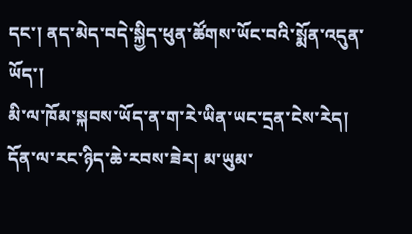དང་། ནད་མེད་བདེ་སྐྱིད་ཕུན་ཚོགས་ཡོང་བའི་སྨོན་འདུན་ཡོད་།
མི་ལ་ཁོམ་སྐབས་ཡོད་ན་ག་རེ་ཡིན་ཡང་དྲན་ངེས་རེད། དོན་ལ་རང་ཉིད་ཆེ་རབས་ཟེར། མ་ཡུམ་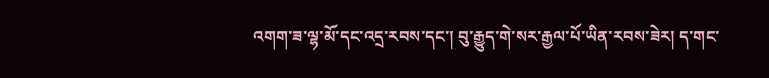འགག་ཟ་ལྷ་མོ་དང་འདྲ་རབས་དང་། བུ་རྒྱུད་གེ་སར་རྒྱལ་པོ་ཡིན་རབས་ཟེར། ད་གང་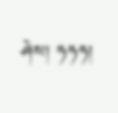ཤེས། ཧཧཧ།